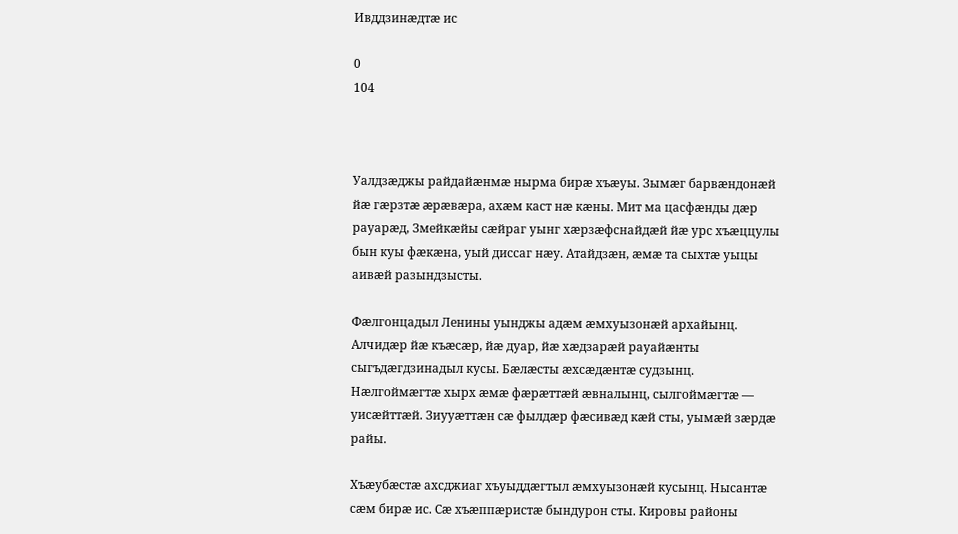Ивддзинæдтæ ис

0
104



Уалдзæджы райдайæнмæ нырма бирæ хъæуы. Зымæг барвæндонæй йæ гæрзтæ æрæвæра, ахæм каст нæ кæны. Мит ма цасфæнды дæр рауарæд, Змейкæйы сæйраг уынг хæрзæфснайдæй йæ урс хъæццулы бын куы фæкæна, уый диссаг нæу. Атайдзæн, æмæ та сыхтæ уыцы аивæй разындзысты.

Фæлгонцадыл Ленины уынджы адæм æмхуызонæй архайынц. Алчидæр йæ къæсæр, йæ дуар, йæ хæдзарæй рауайæнты сыгъдæгдзинадыл кусы. Бæлæсты æхсæдæнтæ судзынц. Нæлгоймæгтæ хырх æмæ фæрæттæй æвналынц, сылгоймæгтæ — уисæйттæй. Зиууæттæн сæ фылдæр фæсивæд кæй сты, уымæй зæрдæ райы.

Хъæубæстæ ахсджиаг хъуыддæгтыл æмхуызонæй кусынц. Нысантæ сæм бирæ ис. Сæ хъæппæристæ бындурон сты. Кировы районы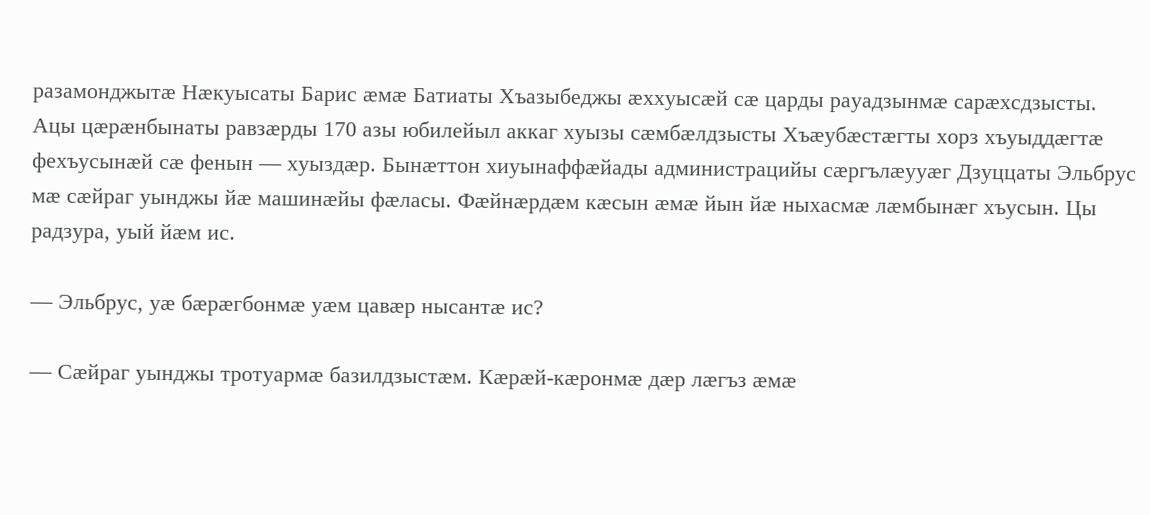разамонджытæ Нæкуысаты Барис æмæ Батиаты Хъазыбеджы æххуысæй сæ царды рауадзынмæ сарæхсдзысты. Ацы цæрæнбынаты равзæрды 170 азы юбилейыл аккаг хуызы сæмбæлдзысты Хъæубæстæгты хорз хъуыддæгтæ фехъусынæй сæ фенын — хуыздæр. Бынæттон хиуынаффæйады администрацийы сæргълæууæг Дзуццаты Эльбрус мæ сæйраг уынджы йæ машинæйы фæласы. Фæйнæрдæм кæсын æмæ йын йæ ныхасмæ лæмбынæг хъусын. Цы радзура, уый йæм ис.

— Эльбрус, уæ бæрæгбонмæ уæм цавæр нысантæ ис?

— Сæйраг уынджы тротуармæ базилдзыстæм. Кæрæй-кæронмæ дæр лæгъз æмæ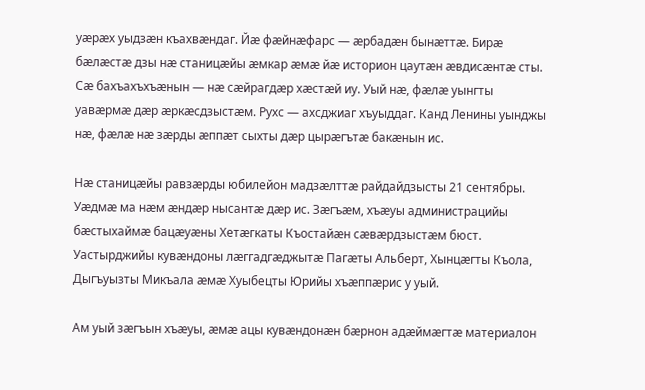уæрæх уыдзæн къахвæндаг. Йæ фæйнæфарс — æрбадæн бынæттæ. Бирæ бæлæстæ дзы нæ станицæйы æмкар æмæ йæ историон цаутæн æвдисæнтæ сты. Сæ бахъахъхъæнын — нæ сæйрагдæр хæстæй иу. Уый нæ, фæлæ уынгты уавæрмæ дæр æркæсдзыстæм. Рухс — ахсджиаг хъуыддаг. Канд Ленины уынджы нæ, фæлæ нæ зæрды æппæт сыхты дæр цырæгътæ бакæнын ис.

Нæ станицæйы равзæрды юбилейон мадзæлттæ райдайдзысты 21 сентябры. Уæдмæ ма нæм æндæр нысантæ дæр ис. Зæгъæм, хъæуы администрацийы бæстыхаймæ бацæуæны Хетæгкаты Къостайæн сæвæрдзыстæм бюст. Уастырджийы кувæндоны лæггадгæджытæ Пагæты Альберт, Хынцæгты Къола, Дыгъуызты Микъала æмæ Хуыбецты Юрийы хъæппæрис у уый.

Ам уый зæгъын хъæуы, æмæ ацы кувæндонæн бæрнон адæймæгтæ материалон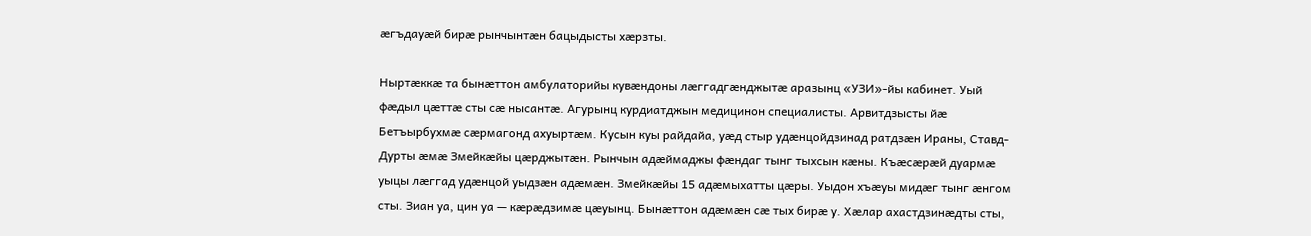æгъдауæй бирæ рынчынтæн бацыдысты хæрзты.

Ныртæккæ та бынæттон амбулаторийы кувæндоны лæггадгæнджытæ аразынц «УЗИ»-йы кабинет. Уый фæдыл цæттæ сты сæ нысантæ. Агурынц курдиатджын медицинон специалисты. Арвитдзысты йæ Бетъырбухмæ сæрмагонд ахуыртæм. Кусын куы райдайа, уæд стыр удæнцойдзинад ратдзæн Ираны, Ставд-Дурты æмæ Змейкæйы цæрджытæн. Рынчын адæймаджы фæндаг тынг тыхсын кæны. Къæсæрæй дуармæ уыцы лæггад удæнцой уыдзæн адæмæн. Змейкæйы 15 адæмыхатты цæры. Уыдон хъæуы мидæг тынг æнгом сты. Зиан уа, цин уа — кæрæдзимæ цæуынц. Бынæттон адæмæн сæ тых бирæ у. Хæлар ахастдзинæдты сты,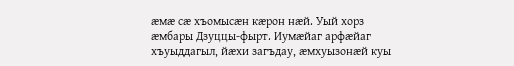æмæ сæ хъомысæн кæрон нæй. Уый хорз æмбары Дзуццы-фырт. Иумæйаг арфæйаг хъуыддагыл, йæхи загъдау, æмхуызонæй куы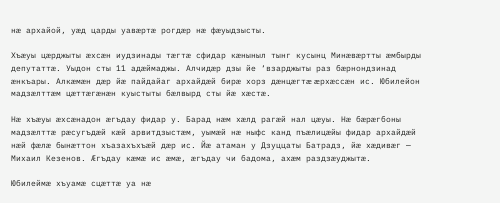нæ архайой, уæд царды уавæртæ рогдæр нæ фæуыдзысты.

Хъæуы цæрджыты æхсæн иудзинады тæгтæ сфидар кæныныл тынг кусынц Минæвæртты æмбырды депутаттæ. Уыдон сты 11 адæймаджы. Алчидæр дзы йе ‘взарджыты раз бæрнондзинад æнкъары. Алкæмæн дæр йæ пайдайаг архайдæй бирæ хорз дæнцæгтæ æрхæссæн ис. Юбилейон мадзæлттæм цæттæгæнæн куыстыты бæлвырд сты йæ хæстæ.

Нæ хъæуы æхсæнадон æгъдау фидар у. Барад нæм хæлд рагæй нал цæуы. Нæ бæрæгбоны мадзæлттæ рæсугъдæй кæй арвитдзыстæм, уымæй нæ ныфс канд пъæлицæйы фидар архайдæй нæй фæлæ бынæттон хъазахъхъæй дæр ис. Йæ атаман у Дзуццаты Батрадз, йæ хæдивæг — Михаил Кезенов. Æгъдау кæмæ ис æмæ, æгъдау чи бадома, ахæм раздзæуджытæ.

Юбилеймæ хъуамæ сцæттæ уа нæ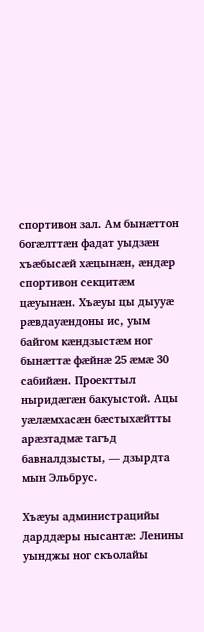спортивон зал. Ам бынæттон богæлттæн фадат уыдзæн хъæбысæй хæцынæн, æндæр спортивон секцитæм цæуынæн. Хъæуы цы дыууæ рæвдауæндоны ис, уым байгом кæндзыстæм ног бынæттæ фæйнæ 25 æмæ 30 сабийæн. Проекттыл ныридæгæн бакуыстой. Ацы уæлæмхасæн бæстыхæйтты арæзтадмæ тагъд бавналдзысты, — дзырдта мын Эльбрус.

Хъæуы администрацийы дарддæры нысантæ: Ленины уынджы ног скъолайы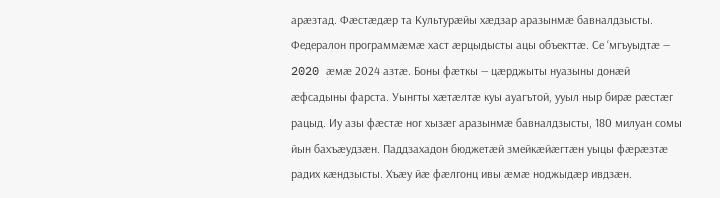арæзтад. Фæстæдæр та Культурæйы хæдзар аразынмæ бавналдзысты. Федералон программæмæ хаст æрцыдысты ацы объекттæ. Се ‘мгъуыдтæ — 2020 æмæ 2024 азтæ. Боны фæткы — цæрджыты нуазыны донæй æфсадыны фарста. Уынгты хæтæлтæ куы ауагътой, ууыл ныр бирæ рæстæг рацыд. Иу азы фæстæ ног хызæг аразынмæ бавналдзысты, 180 милуан сомы йын бахъæудзæн. Паддзахадон бюджетæй змейкæйæгтæн уыцы фæрæзтæ радих кæндзысты. Хъæу йæ фæлгонц ивы æмæ ноджыдæр ивдзæн.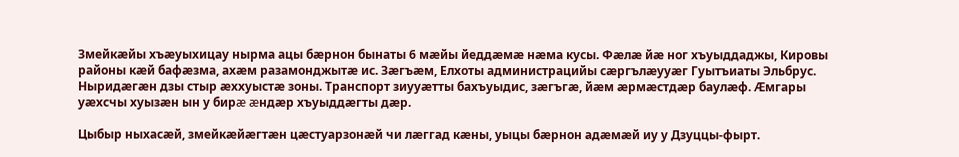Змейкæйы хъæуыхицау нырма ацы бæрнон бынаты 6 мæйы йеддæмæ нæма кусы. Фæлæ йæ ног хъуыддаджы, Кировы районы кæй бафæзма, ахæм разамонджытæ ис. Зæгъæм, Елхоты администрацийы сæргълæууæг Гуытъиаты Эльбрус. Ныридæгæн дзы стыр æххуыстæ зоны. Транспорт зиууæтты бахъуыдис, зæгъгæ, йæм æрмæстдæр баулæф. Æмгары уæхсчы хуызæн ын у бирæ æндæр хъуыддæгты дæр.

Цыбыр ныхасæй, змейкæйæгтæн цæстуарзонæй чи лæггад кæны, уыцы бæрнон адæмæй иу у Дзуццы-фырт.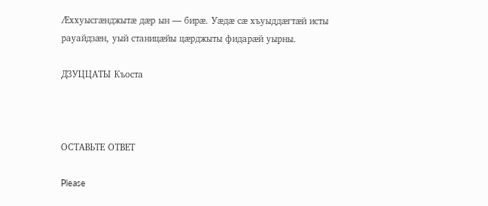Æххуысгæнджытæ дæр ын — бирæ. Уæдæ сæ хъуыддæгтæй исты рауайдзæн, уый станицæйы цæрджыты фидарæй уырны.

ДЗУЦЦАТЫ Къоста



ОСТАВЬТЕ ОТВЕТ

Please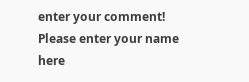enter your comment!
Please enter your name here